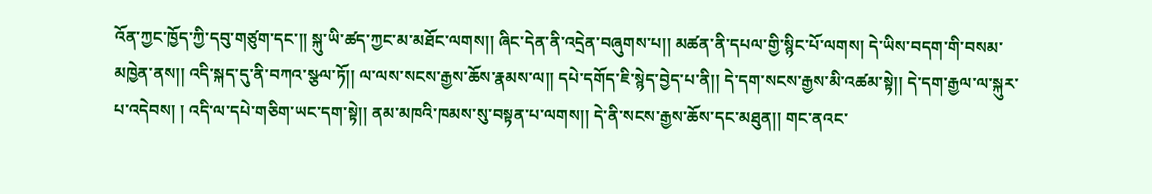འོན་ཀྱང་ཁྱོད་ཀྱི་དབུ་གཙུག་དང་།། སྐུ་ཡི་ཚད་ཀྱང་མ་མཐོང་ལགས།། ཞིང་དེན་ནི་འདྲེན་བཞུགས་པ།། མཚན་ནི་དཔལ་གྱི་སྙིང་པོ་ལགས། དེ་ཡིས་བདག་གི་བསམ་མཁྱེན་ནས།། འདི་སྐད་དུ་ནི་བཀའ་སྩལ་ཏོ།། ལ་ལས་སངས་རྒྱས་ཆོས་རྣམས་ལ།། དཔེ་དགོད་ཇི་སྙེད་བྱེད་པ་ནི།། དེ་དག་སངས་རྒྱས་མི་འཚམ་སྟེ།། དེ་དག་རྒྱལ་ལ་སྐུར་པ་འདེབས། ། འདི་ལ་དཔེ་གཅིག་ཡང་དག་སྟེ།། ནམ་མཁའི་ཁམས་སུ་བསྟན་པ་ལགས།། དེ་ནི་སངས་རྒྱས་ཆོས་དང་མཐུན།། གང་ནའང་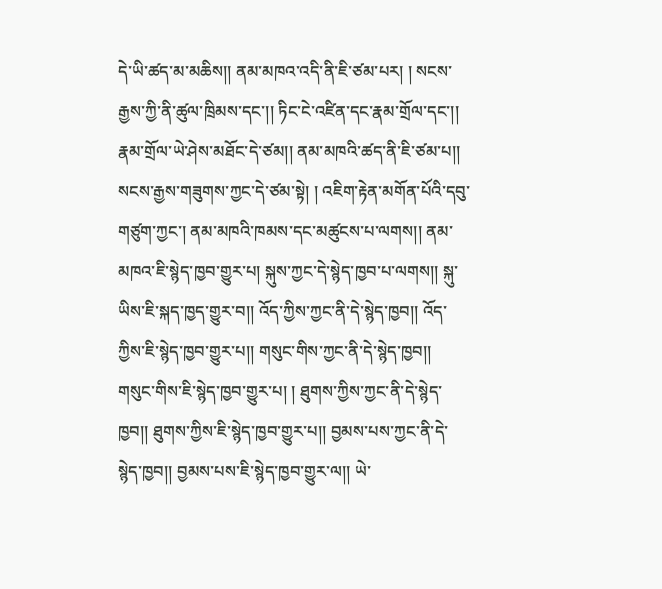དེ་ཡི་ཚད་མ་མཆིས།། ནམ་མཁའ་འདི་ནི་ཇི་ཙམ་པར། ། སངས་རྒྱས་ཀྱི་ནི་ཚུལ་ཁྲིམས་དང་།། ཏིང་ངེ་འཛིན་དང་རྣམ་གྲོལ་དང་།། རྣམ་གྲོལ་ཡེ་ཤེས་མཐོང་དེ་ཙམ།། ནམ་མཁའི་ཚད་ནི་ཇི་ཙམ་པ།། སངས་རྒྱས་གཟུགས་ཀྱང་དེ་ཙམ་སྟེ། ། འཇིག་རྟེན་མགོན་པོའི་དབུ་གཙུག་ཀྱང་། ནམ་མཁའི་ཁམས་དང་མཚུངས་པ་ལགས།། ནམ་མཁའ་ཇི་སྙེད་ཁྱབ་གྱུར་པ། སྐུས་ཀྱང་དེ་སྙེད་ཁྱབ་པ་ལགས།། སྐུ་ཡིས་ཇི་སྐད་ཁྱད་གྱུར་བ།། འོད་ཀྱིས་ཀྱང་ནི་དེ་སྙེད་ཁྱབ།། འོད་ཀྱིས་ཇི་སྙེད་ཁྱབ་གྱུར་པ།། གསུང་གིས་ཀྱང་ནི་དེ་སྙེད་ཁྱབ།། གསུང་གིས་ཇི་སྙེད་ཁྱབ་གྱུར་པ། ། ཐུགས་ཀྱིས་ཀྱང་ནི་དེ་སྙེད་ཁྱབ།། ཐུགས་ཀྱིས་ཇི་སྙེད་ཁྱབ་གྱུར་པ།། བྱམས་པས་ཀྱང་ནི་དེ་སྙེད་ཁྱབ།། བྱམས་པས་ཇི་སྙེད་ཁྱབ་གྱུར་ལ།། ཡེ་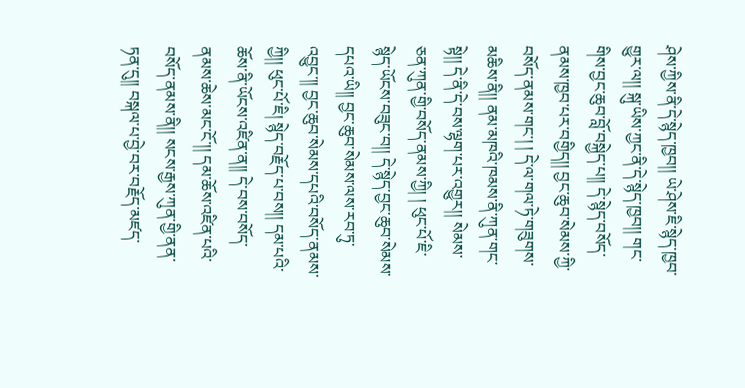ཤེས་ཀྱིས་ནི་དེ་སྙེད་ཁྱབ།། ཡེ་ཤེས་ཇི་སྙེད་ཁྱབ་གྱུར་ལ།། སྐུ་ཡིས་ཀྱང་ནི་དེ་སྙེད་ཁྱབ།། གང་གིས་བྱང་ཆུབ་བློ་བསྐྱེད་པ།། དེ་སྙེད་བསོད་ནམས་ཁྱབ་པར་བགྱིད།། བྱང་ཆུབ་སེམས་ཀྱི་བསོད་ནམས་གང་། ། དེ་ལ་གལ་ཏེ་གཟུགས་མཆིས་ནི།། ནམ་མཁའི་ཁམས་ནི་ཀུན་གང་སྟེ།། དེ་ནི་དེ་བས་ལྷག་པར་འགྱུར།། སེམས་ཅན་ཀུན་གྱི་བསོད་ནམས་ཀྱི། ། ཕུང་པོ་ཇི་སྙེད་ཡོངས་བཟུང་བ།། དེ་སྙེད་བྱང་ཆུབ་སེམས་དཔའ་ཡི།། བྱང་ཆུབ་སེམས་ལས་རབ་ཏུ་འབྱུང་།། བྱང་ཆུབ་སེམས་དཔའི་བསོད་ནམས་ཀྱི།། ཕུང་པོ་ཇི། སྙེད་བརྗོད་པ་བས།། དམ་པའི་ཆོས་ནི་ཡོངས་འཛིན་ན།། དེ་བས་བསོད་ནམས་ཆེས་མང་ངོ་།། དམ་ཆོས་འཛིན་པའི་བསོད་ནམས་ནི།། སངས་རྒྱས་ཀུན་གྱི་ནན་ཏན་དུ།། བསྐལ་པ་བྱེ་བར་བརྗོད་མཛད་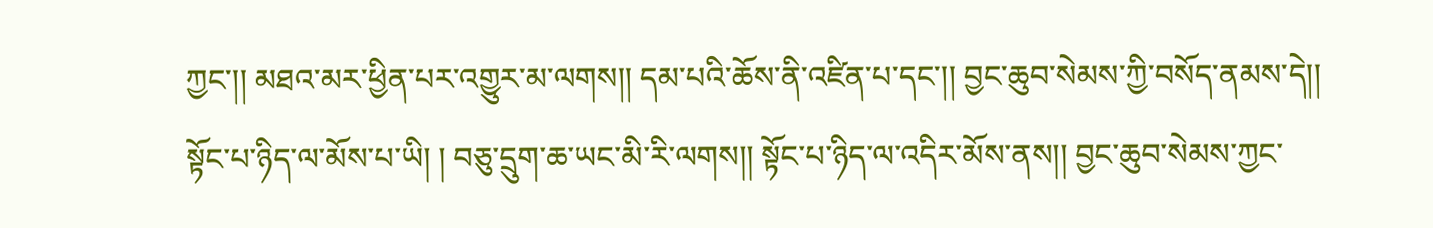ཀྱང་།། མཐའ་མར་ཕྱིན་པར་འགྱུར་མ་ལགས།། དམ་པའི་ཆོས་ནི་འཛིན་པ་དང་།། བྱང་ཆུབ་སེམས་ཀྱི་བསོད་ནམས་དེ།། སྟོང་པ་ཉིད་ལ་མོས་པ་ཡི། ། བཅུ་དྲུག་ཆ་ཡང་མི་རི་ལགས།། སྟོང་པ་ཉིད་ལ་འདིར་མོས་ནས།། བྱང་ཆུབ་སེམས་ཀྱང་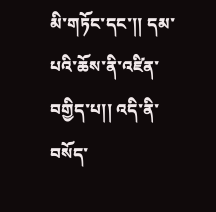མི་གཏོང་དང་།། དམ་པའི་ཆོས་ནི་འཛིན་བགྱིད་པ།། འདི་ནི་བསོད་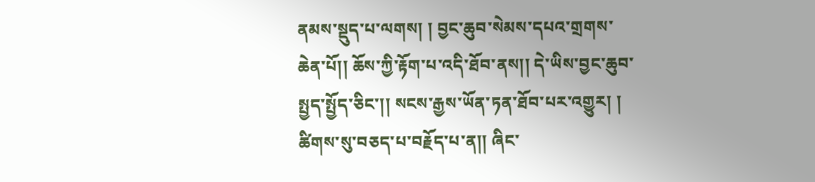ནམས་སྡུད་པ་ལགས། ། བྱང་ཆུབ་སེམས་དཔའ་གྲགས་ཆེན་པོ།། ཆོས་ཀྱི་རྟོག་པ་འདི་ཐོབ་ནས།། དེ་ཡིས་བྱང་ཆུབ་སྤྱད་སྤྱོད་ཅིང་།། སངས་རྒྱས་ཡོན་ཏན་ཐོབ་པར་འགྱུར། ། ཚིགས་སུ་བཅད་པ་བརྗོད་པ་ན།། ཞིང་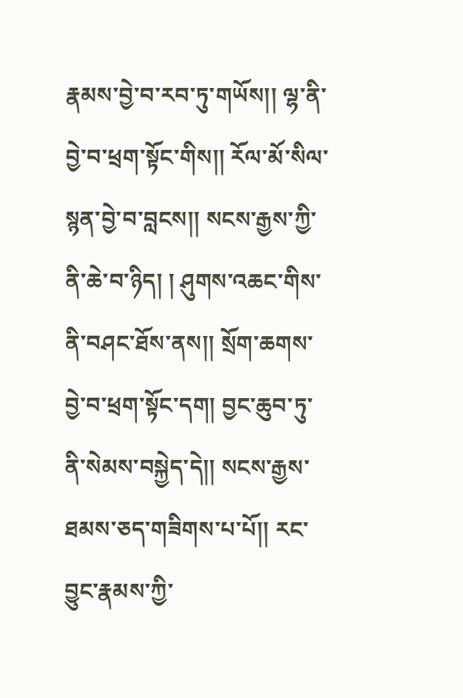རྣམས་བྱེ་བ་རབ་ཏུ་གཡོས།། ལྷ་ནི་བྱེ་བ་ཕྲག་སྟོང་གིས།། རོལ་མོ་སིལ་སྙན་བྱེ་བ་བླངས།། སངས་རྒྱས་ཀྱི་ནི་ཆེ་བ་ཉིད། ། ཤུགས་འཆང་གིས་ནི་བཤང་ཐོས་ནས།། སྲོག་ཆགས་བྱེ་བ་ཕྲག་སྟོང་དག། བྱང་ཆུབ་ཏུ་ནི་སེམས་བསྐྱེད་དེ།། སངས་རྒྱས་ཐམས་ཅད་གཟིགས་པ་པོ།། རང་བྱུང་རྣམས་ཀྱི་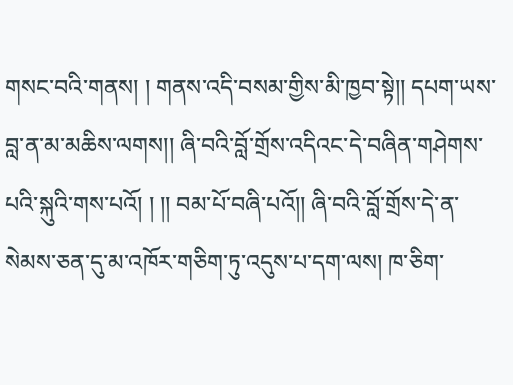གསང་བའི་གནས། ། གནས་འདི་བསམ་གྱིས་མི་ཁྱབ་སྟེ།། དཔག་ཡས་བླ་ན་མ་མཆིས་ལགས།། ཞི་བའི་བློ་གྲོས་འདིའང་དེ་བཞིན་གཤེགས་པའི་སྐུའི་གས་པའོ། ། །། བམ་པོ་བཞི་པའོ།། ཞི་བའི་བློ་གྲོས་དེ་ན་སེམས་ཅན་དུ་མ་འཁོར་གཅིག་ཏུ་འདུས་པ་དག་ལས། ཁ་ཅིག་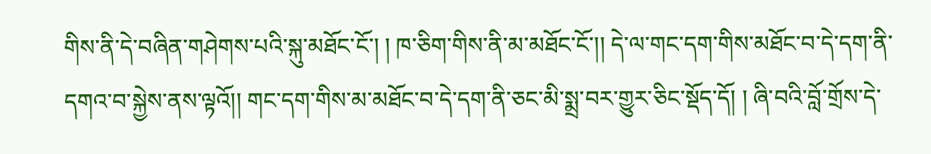གིས་ནི་དེ་བཞིན་གཤེགས་པའི་སྐུ་མཐོང་ངོ་། ། ཁ་ཅིག་གིས་ནི་མ་མཐོང་ངོ་།། དེ་ལ་གང་དག་གིས་མཐོང་བ་དེ་དག་ནི་དགའ་བ་སྐྱེས་ནས་ལྟའོ།། གང་དག་གིས་མ་མཐོང་བ་དེ་དག་ནི་ཅང་མི་སྨྲ་བར་གྱུར་ཅིང་སྡོད་དོ། ། ཞི་བའི་བློ་གྲོས་དེ་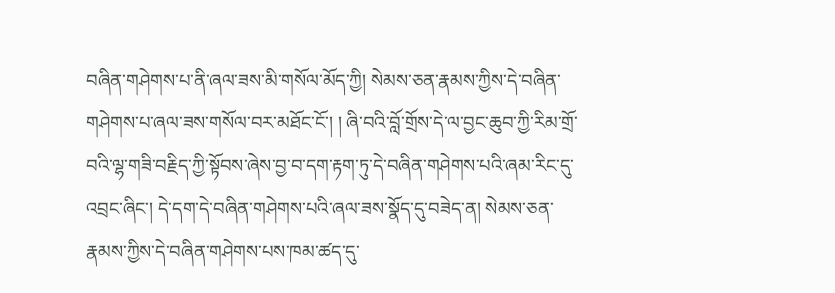བཞིན་གཤེགས་པ་ནི་ཞལ་ཟས་མི་གསོལ་མོད་ཀྱི། སེམས་ཅན་རྣམས་ཀྱིས་དེ་བཞིན་གཤེགས་པ་ཞལ་ཟས་གསོལ་བར་མཐོང་ངོ་། ། ཞི་བའི་བློ་གྲོས་དེ་ལ་བྱང་ཆུབ་ཀྱི་རིམ་གྲོ་བའི་ལྷ་གཟི་བརྗིད་ཀྱི་སྟོབས་ཞེས་བྱ་བ་དག་རྟག་ཏུ་དེ་བཞིན་གཤེགས་པའི་ཞམ་རིང་དུ་འབྲང་ཞིང་། དེ་དག་དེ་བཞིན་གཤེགས་པའི་ཞལ་ཟས་སྣོད་དུ་བཟེད་ན། སེམས་ཅན་རྣམས་ཀྱིས་དེ་བཞིན་གཤེགས་པས་ཁམ་ཚད་དུ་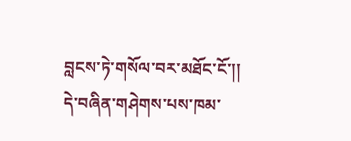བླངས་ཏེ་གསོལ་བར་མཐོང་ངོ་།། དེ་བཞིན་གཤེགས་པས་ཁམ་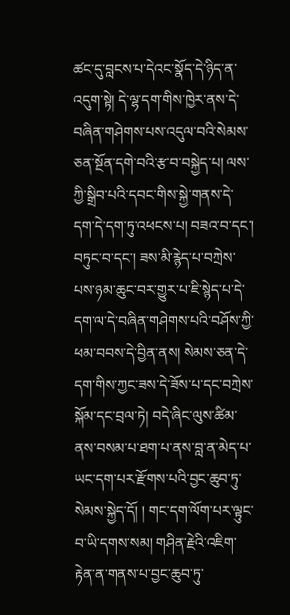ཚང་དུ་བླངས་པ་དེའང་སྣོད་དེ་ཉིད་ན་འདུག་སྟེ། དེ་ལྷ་དག་གིས་ཁྱེར་ནས་དེ་བཞིན་གཤེགས་པས་འདུལ་བའི་སེམས་ཅན་སྔོན་དགེ་བའི་རྩ་བ་བསྐྱེད་པ། ལས་ཀྱི་སྒྲིབ་པའི་དབང་གིས་སྐྱེ་གནས་དེ་དག་དེ་དག་ཏུ་འཕངས་པ། བཟའ་བ་དང་། བཏུང་བ་དང་། ཟས་མི་རྙེད་པ་བཀྲེས་པས་ཉམ་ཆུང་བར་གྱུར་པ་ཇི་སྙེད་པ་དེ་དག་ལ་དེ་བཞིན་གཤེགས་པའི་བཤོས་ཀྱི་ཕམ་བབས་དེ་བྱིན་ནས། སེམས་ཅན་དེ་དག་གིས་ཀྱང་ཟས་དེ་ཟོས་པ་དང་བཀྲེས་སྐོམ་དང་བྲལ་ཏེ། བདེ་ཞིང་ལུས་ཚིམ་ནས་བསམ་པ་ཐག་པ་ནས་བླ་ན་མེད་པ་ཡང་དག་པར་རྫོགས་པའི་བྱང་ཆུབ་ཏུ་སེམས་སྐྱེད་དོ། ། གང་དག་ལོག་པར་ལྟུང་བ་ཡི་དགས་སམ། གཤིན་རྗེའི་འཇིག་རྟེན་ན་གནས་པ་བྱང་ཆུབ་ཏུ་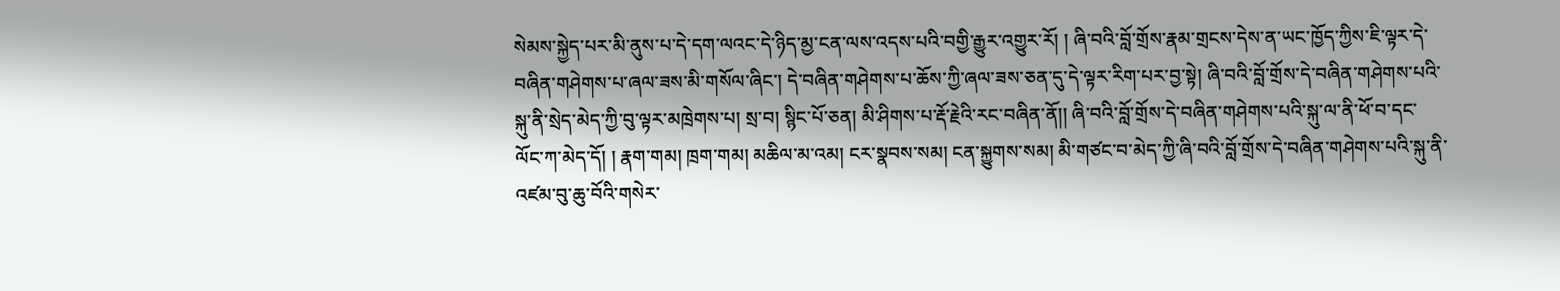སེམས་སྐྱེད་པར་མི་ནུས་པ་དེ་དག་ལའང་དེ་ཉིད་མྱ་ངན་ལས་འདས་པའི་བགྱི་རྒྱུར་འགྱུར་རོ། ། ཞི་བའི་བློ་གྲོས་རྣམ་གྲངས་དེས་ན་ཡང་ཁྱོད་ཀྱིས་ཇི་ལྟར་དེ་བཞིན་གཤེགས་པ་ཞལ་ཟས་མི་གསོལ་ཞིང་། དེ་བཞིན་གཤེགས་པ་ཆོས་ཀྱི་ཞལ་ཟས་ཅན་དུ་དེ་ལྟར་རིག་པར་བྱ་སྟེ། ཞི་བའི་བློ་གྲོས་དེ་བཞིན་གཤེགས་པའི་སྐུ་ནི་སྲེད་མེད་ཀྱི་བུ་ལྟར་མཁྲེགས་པ། སྲ་བ། སྙིང་པོ་ཅན། མི་ཤིགས་པ་རྡོ་རྗེའི་རང་བཞིན་ནོ།། ཞི་བའི་བློ་གྲོས་དེ་བཞིན་གཤེགས་པའི་སྐུ་ལ་ནི་ཕོ་བ་དང་ལོང་ཀ་མེད་དོ། ། རྣག་གམ། ཁྲག་གམ། མཆིལ་མ་འམ། ངར་སྣབས་སམ། ངན་སྐྱུགས་སམ། མི་གཙང་བ་མེད་ཀྱི་ཞི་བའི་བློ་གྲོས་དེ་བཞིན་གཤེགས་པའི་སྐུ་ནི་འཛམ་བུ་ཆུ་བོའི་གསེར་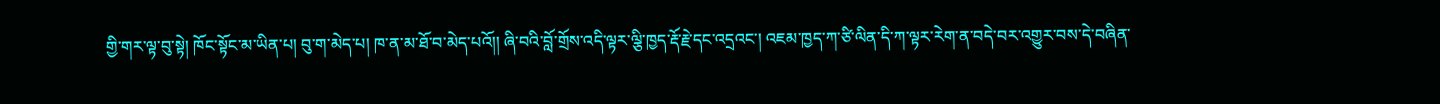གྱི་གར་ལྟ་བུ་སྟེ། ཁོང་སྟོང་མ་ཡིན་པ། བུ་ག་མེད་པ། ཁ་ན་མ་ཐོ་བ་མེད་པའོ།། ཞི་བའི་བློ་གྲོས་འདི་ལྟར་ལྕི་ཁྱད་རྡོ་རྗེ་དང་འདྲའང་། འཇམ་ཁྱད་ཀ་ཙི་ལིན་དི་ཀ་ལྟར་རེག་ན་བདེ་བར་འགྱུར་བས་དེ་བཞིན་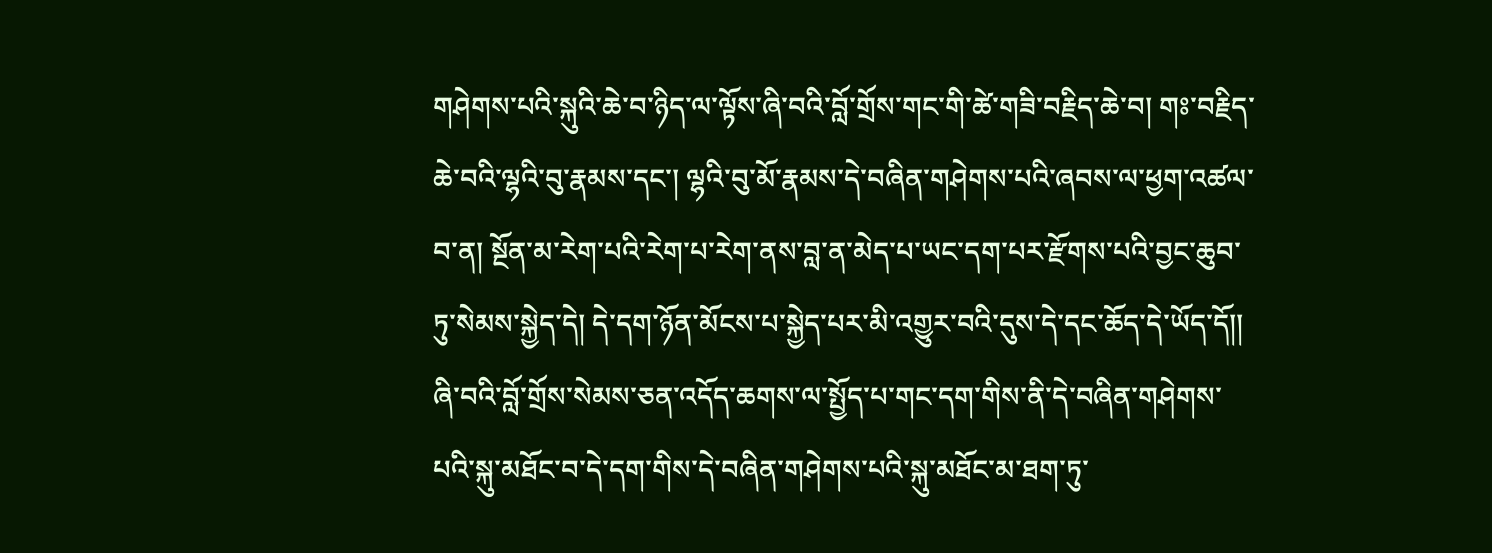གཤེགས་པའི་སྐུའི་ཆེ་བ་ཉིད་ལ་ལྟོས་ཞི་བའི་བློ་གྲོས་གང་གི་ཚེ་གཟི་བརྗིད་ཆེ་བ། གཿ་བརྗིད་ཆེ་བའི་ལྷའི་བུ་རྣམས་དང་། ལྷའི་བུ་མོ་རྣམས་དེ་བཞིན་གཤེགས་པའི་ཞབས་ལ་ཕྱག་འཚལ་བ་ན། སྔོན་མ་རེག་པའི་རེག་པ་རེག་ནས་བླ་ན་མེད་པ་ཡང་དག་པར་རྫོགས་པའི་བྱང་ཆུབ་ཏུ་སེམས་སྐྱེད་དེ། དེ་དག་ཉོན་མོངས་པ་སྐྱེད་པར་མི་འགྱུར་བའི་དུས་དེ་དང་ཆོད་དེ་ཡོད་དོ།། ཞི་བའི་བློ་གྲོས་སེམས་ཅན་འདོད་ཆགས་ལ་སྤྱོད་པ་གང་དག་གིས་ནི་དེ་བཞིན་གཤེགས་པའི་སྐུ་མཐོང་བ་དེ་དག་གིས་དེ་བཞིན་གཤེགས་པའི་སྐུ་མཐོང་མ་ཐག་ཏུ་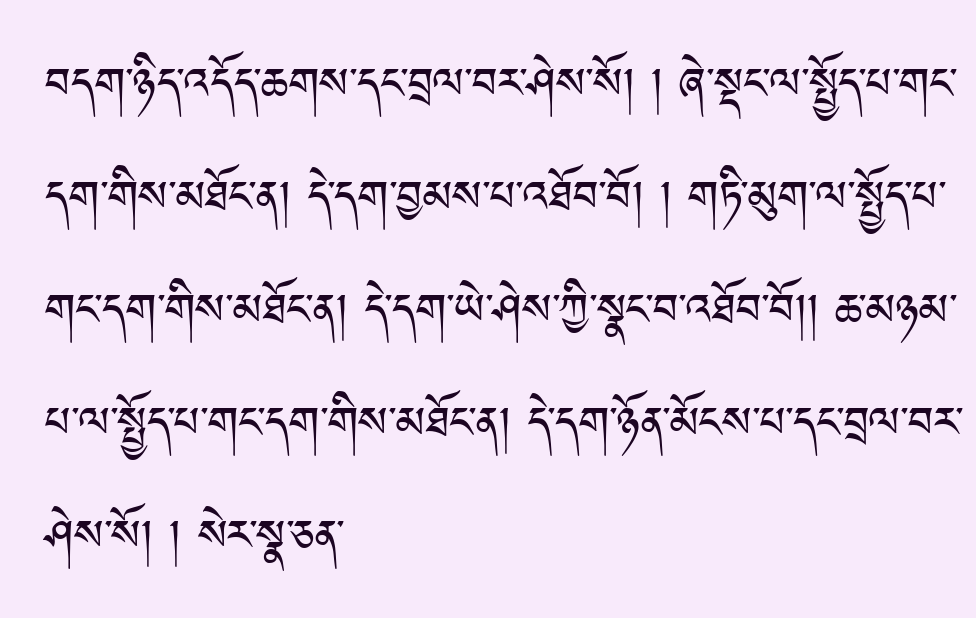བདག་ཉིད་འདོད་ཆགས་དང་བྲལ་བར་ཤེས་སོ། ། ཞེ་སྡང་ལ་སྤྱོད་པ་གང་དག་གིས་མཐོང་ན། དེ་དག་བྱམས་པ་འཐོབ་བོ། ། གཏི་མུག་ལ་སྤྱོད་པ་གང་དག་གིས་མཐོང་ན། དེ་དག་ཡེ་ཤེས་ཀྱི་སྣང་བ་འཐོབ་བོ།། ཆ་མཉམ་པ་ལ་སྤྱོད་པ་གང་དག་གིས་མཐོང་ན། དེ་དག་ཉོན་མོངས་པ་དང་བྲལ་བར་ཤེས་སོ། ། སེར་སྣ་ཅན་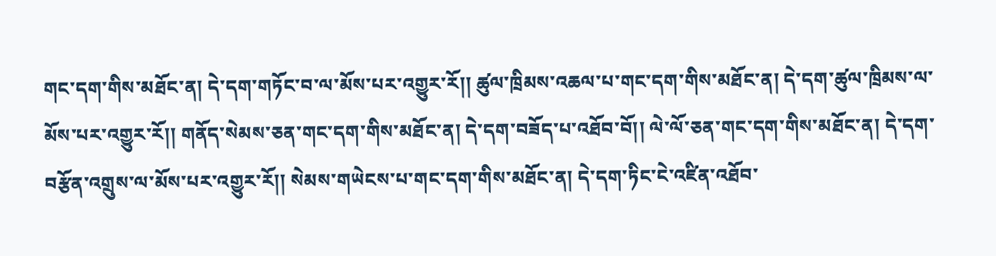གང་དག་གིས་མཐོང་ན། དེ་དག་གཏོང་བ་ལ་མོས་པར་འགྱུར་རོ།། ཚུལ་ཁྲིམས་འཆལ་པ་གང་དག་གིས་མཐོང་ན། དེ་དག་ཚུལ་ཁྲིམས་ལ་མོས་པར་འགྱུར་རོ།། གནོད་སེམས་ཅན་གང་དག་གིས་མཐོང་ན། དེ་དག་བཟོད་པ་འཐོབ་བོ།། ལེ་ལོ་ཅན་གང་དག་གིས་མཐོང་ན། དེ་དག་བརྩོན་འགྲུས་ལ་མོས་པར་འགྱུར་རོ།། སེམས་གཡེངས་པ་གང་དག་གིས་མཐོང་ན། དེ་དག་ཏིང་ངེ་འཛིན་འཐོབ་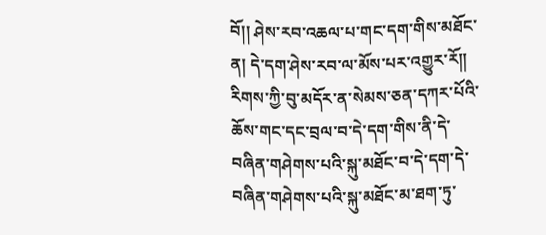བོ།། ཤེས་རབ་འཆལ་པ་གང་དག་གིས་མཐོང་ན། དེ་དག་ཤེས་རབ་ལ་མོས་པར་འགྱུར་རོ།། རིགས་ཀྱི་བུ་མདོར་ན་སེམས་ཅན་དཀར་པོའི་ཆོས་གང་དང་བྲལ་བ་དེ་དག་གིས་ནི་དེ་བཞིན་གཤེགས་པའི་སྐུ་མཐོང་བ་དེ་དག་དེ་བཞིན་གཤེགས་པའི་སྐུ་མཐོང་མ་ཐག་ཏུ་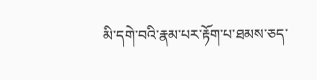མི་དགེ་བའི་རྣམ་པར་རྟོག་པ་ཐམས་ཅད་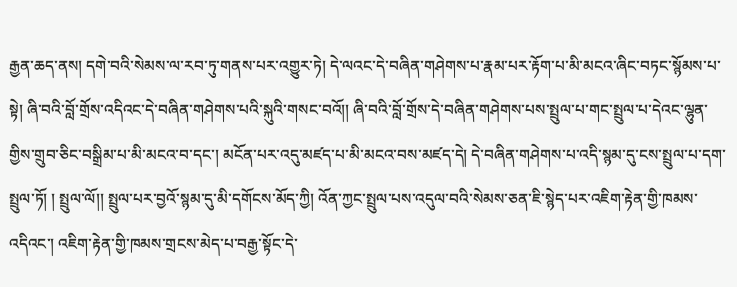རྒྱན་ཆད་ནས། དགེ་བའི་སེམས་ལ་རབ་ཏུ་གནས་པར་འགྱུར་ཏེ། དེ་ལའང་དེ་བཞིན་གཤེགས་པ་རྣམ་པར་རྟོག་པ་མི་མངའ་ཞིང་བཏང་སྙོམས་པ་སྟེ། ཞི་བའི་བློ་གྲོས་འདིའང་དེ་བཞིན་གཤེགས་པའི་སྐུའི་གསང་བའོ།། ཞི་བའི་བློ་གྲོས་དེ་བཞིན་གཤེགས་པས་སྤྲུལ་པ་གང་སྤྲུལ་པ་དེའང་ལྷུན་གྱིས་གྲུབ་ཅིང་བསྒྲིམ་པ་མི་མངའ་བ་དང་། མངོན་པར་འདུ་མཛད་པ་མི་མངའ་བས་མཛད་དེ། དེ་བཞིན་གཤེགས་པ་འདི་སྙམ་དུ་ངས་སྤྲུལ་པ་དག་སྤྲུལ་ཏོ། ། སྤྲུལ་ལོ།། སྤྲུལ་པར་བྱའོ་སྙམ་དུ་མི་དགོངས་མོད་ཀྱི། འོན་ཀྱང་སྤྲུལ་པས་འདུལ་བའི་སེམས་ཅན་ཇི་སྙེད་པར་འཇིག་རྟེན་གྱི་ཁམས་འདིའང་། འཇིག་རྟེན་གྱི་ཁམས་གྲངས་མེད་པ་བརྒྱ་སྟོང་དེ་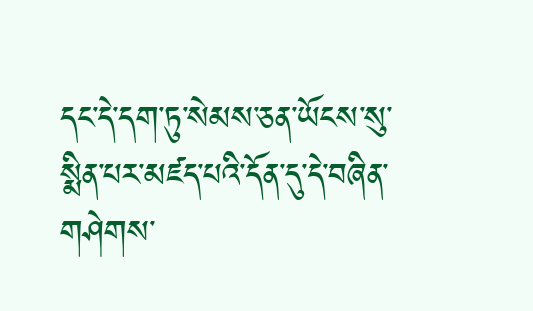དང་དེ་དག་ཏུ་སེམས་ཅན་ཡོངས་སུ་སྨིན་པར་མཛད་པའི་དོན་དུ་དེ་བཞིན་གཤེགས་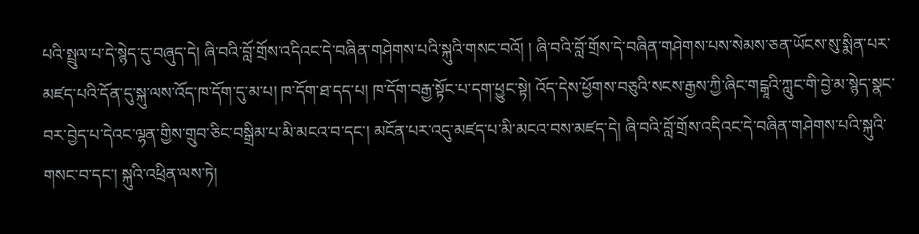པའི་སྤྲུལ་པ་དེ་སྙེད་དུ་བཞུད་དེ། ཞི་བའི་བློ་གྲོས་འདིའང་དེ་བཞིན་གཤེགས་པའི་སྐུའི་གསང་བའོ། ། ཞི་བའི་བློ་གྲོས་དེ་བཞིན་གཤེགས་པས་སེམས་ཅན་ཡོངས་སུ་སྨིན་པར་མཛད་པའི་དོན་དུ་སྐུ་ལས་འོད་ཁ་དོག་དུ་མ་པ། ཁ་དོག་ཐ་དད་པ། ཁ་དོག་བརྒྱ་སྟོང་པ་དག་ཕྱུང་སྟེ། འོད་དེས་ཕྱོགས་བཅུའི་སངས་རྒྱས་ཀྱི་ཞིང་གངྒཱའི་ཀླུང་གི་བྱེ་མ་སྙེད་སྣང་བར་བྱེད་པ་དེའང་ལྷན་གྱིས་གྲུབ་ཅིང་བསྒྲིམ་པ་མི་མངའ་བ་དང་། མངོན་པར་འདུ་མཛད་པ་མི་མངའ་བས་མཛད་དེ། ཞི་བའི་བློ་གྲོས་འདིའང་དེ་བཞིན་གཤེགས་པའི་སྐུའི་གསང་བ་དང་། སྐུའི་འཕྲིན་ལས་ཏེ།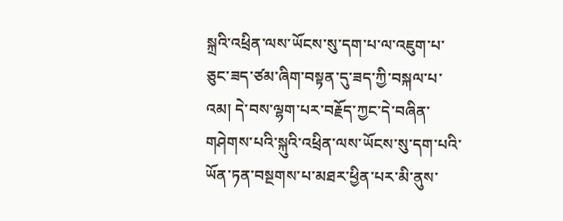སྐྲའི་འཕྲིན་ལས་ཡོངས་སུ་དག་པ་ལ་འཇུག་པ་ཅུང་ཟད་ཙམ་ཞིག་བསྟན་དུ་ཟད་ཀྱི་བསྐལ་པ་འམ། དེ་བས་ལྷག་པར་བརྗོད་ཀྱང་དེ་བཞིན་གཤེགས་པའི་སྐུའི་འཕྲིན་ལས་ཡོངས་སུ་དག་པའི་ཡོན་ཏན་བསྔགས་པ་མཐར་ཕྱིན་པར་མི་ནུས་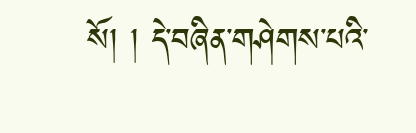སོ། ། དེ་བཞིན་གཤེགས་པའི་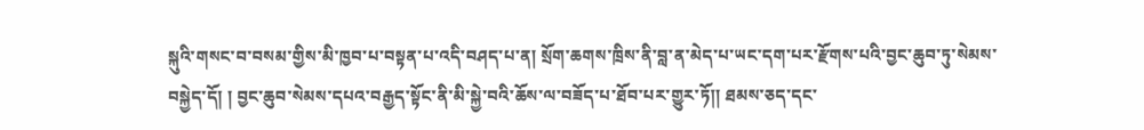སྐུའི་གསང་བ་བསམ་གྱིས་མི་ཁྱབ་པ་བསྟན་པ་འདི་བཤད་པ་ན། སྲོག་ཆགས་ཁྲིས་ནི་བླ་ན་མེད་པ་ཡང་དག་པར་རྫོགས་པའི་བྱང་ཆུབ་ཏུ་སེམས་བསྐྱེད་དོ། ། བྱང་ཆུབ་སེམས་དཔའ་བརྒྱད་སྟོང་ནི་མི་སྐྱེ་བའི་ཆོས་ལ་བཟོད་པ་ཐོབ་པར་གྱུར་ཏོ།། ཐམས་ཅད་དང་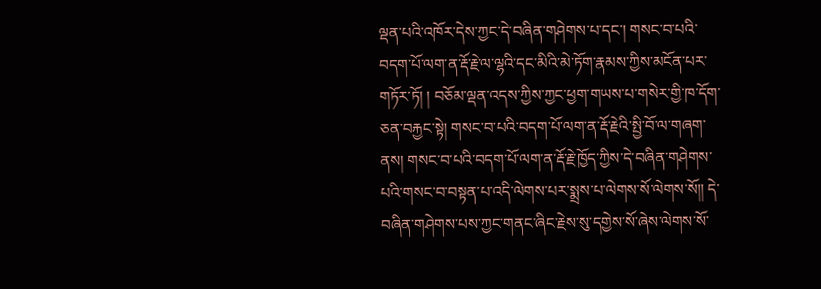ལྡན་པའི་འཁོར་དེས་ཀྱང་དེ་བཞིན་གཤེགས་པ་དང་། གསང་བ་པའི་བདག་པོ་ལག་ན་རྡོ་རྗེ་ལ་ལྷའི་དང་མིའི་མེ་ཏོག་རྣམས་ཀྱིས་མངོན་པར་གཏོར་ཏོ། ། བཅོམ་ལྡན་འདས་ཀྱིས་ཀྱང་ཕྱག་གཡས་པ་གསེར་གྱི་ཁ་དོག་ཅན་བརྐྱང་སྟེ། གསང་བ་པའི་བདག་པོ་ལག་ན་རྡོ་རྗེའི་སྤྱི་བོ་ལ་གཞག་ནས། གསང་བ་པའི་བདག་པོ་ལག་ན་རྡོ་རྗེ་ཁྱོད་ཀྱིས་དེ་བཞིན་གཤེགས་པའི་གསང་བ་བསྟན་པ་འདི་ལེགས་པར་སྨྲས་པ་ལེགས་སོ་ལེགས་སོ།། དེ་བཞིན་གཤེགས་པས་ཀྱང་གནང་ཞིང་རྗེས་སུ་དགྱེས་སོ་ཞེས་ལེགས་སོ་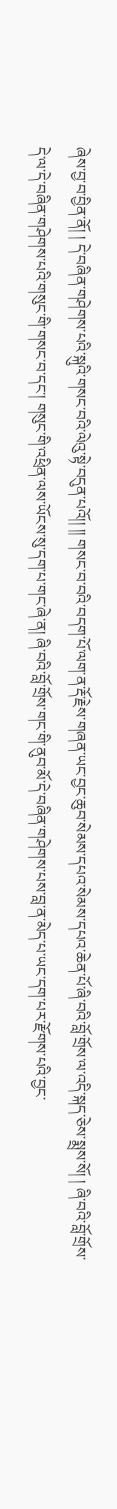ཞེས་བྱ་བ་བྱིན་ནོ། ། དེ་བཞིན་གཤེགས་པའི་སྐུའི་གསང་བའི་ལེའུ་སྟེ་བདུན་པའོ།། །། གསང་བ་བའི་བདག་པོ་ལག་ན་རྡོ་རྗེས་གཞན་ཡང་བྱང་ཆུབ་སེམས་དཔའ་སེམས་དཔའ་ཆེན་པོ་ཞི་བའི་བློ་གྲོས་ལ་འདི་སྐད་ཅེས་སྨྲས་སོ། ། ཞི་བའི་བློ་གྲོས་དེ་ལ་དེ་བཞིན་གཤེགས་པའི་གསུང་གི་གསང་བ་དང་། གསུང་གི་འཕྲིན་ལས་ཡོངས་སུ་དག་པ་གང་ཞེ་ན། ཞི་བའི་བློ་གྲོས་གང་གི་ནུབ་མོ་དེ་བཞིན་གཤེགས་པས་བླ་ན་མེད་པ་ཡང་དག་པར་རྫོགས་པའི་བྱང་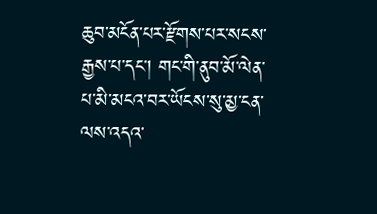ཆུབ་མངོན་པར་རྫོགས་པར་སངས་རྒྱས་པ་དང་། གང་གི་ནུབ་མོ་ལེན་པ་མི་མངའ་བར་ཡོངས་སུ་མྱ་ངན་ལས་འདའ་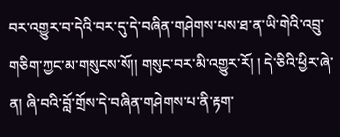བར་འགྱུར་བ་དེའི་བར་དུ་དེ་བཞིན་གཤེགས་པས་ཐ་ན་ཡི་གེའི་འབྲུ་གཅིག་ཀྱང་མ་གསུངས་སོ།། གསུང་བར་མི་འགྱུར་རོ། ། དེ་ཅིའི་ཕྱིར་ཞེ་ན། ཞི་བའི་བློ་གྲོས་དེ་བཞིན་གཤེགས་པ་ནི་རྟག་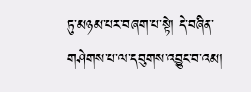ཏུ་མཉམ་པར་བཞག་པ་སྟེ། དེ་བཞིན་གཤེགས་པ་ལ་དབུགས་འབྱུང་བ་འམ།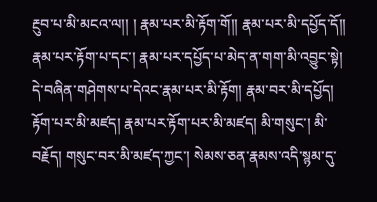རྔུབ་པ་མི་མངའ་ལ།། ། རྣམ་པར་མི་རྟོག་གོ།། རྣམ་པར་མི་དཔྱོད་དོ།། རྣམ་པར་རྟོག་པ་དང་། རྣམ་པར་དཔྱོད་པ་མེད་ན་གག་མི་འབྱུང་སྟེ། དེ་བཞིན་གཤེགས་པ་དེའང་རྣམ་པར་མི་རྟོག། རྣམ་བར་མི་དཔྱོད། རྟོག་པར་མི་མཛད། རྣམ་པར་རྟོག་པར་མི་མཛད། མི་གསུང་། མི་བརྗོད། གསུང་བར་མི་མཛད་ཀྱང་། སེམས་ཅན་རྣམས་འདི་སྙམ་དུ་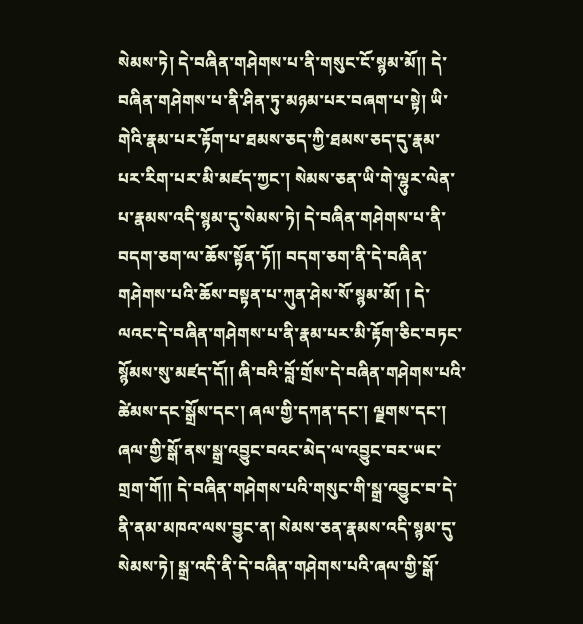སེམས་ཏེ། དེ་བཞིན་གཤེགས་པ་ནི་གསུང་ངོ་སྙམ་མོ།། དེ་བཞིན་གཤེགས་པ་ནི་ཤིན་ཏུ་མཉམ་པར་བཞག་པ་སྟེ། ཡི་གེའི་རྣམ་པར་རྟོག་པ་ཐམས་ཅད་ཀྱི་ཐམས་ཅད་དུ་རྣམ་པར་རིག་པར་མི་མཛད་ཀྱང་། སེམས་ཅན་ཡི་གེ་ལྷུར་ལེན་པ་རྣམས་འདི་སྙམ་དུ་སེམས་ཏེ། དེ་བཞིན་གཤེགས་པ་ནི་བདག་ཅག་ལ་ཆོས་སྟོན་ཏོ།། བདག་ཅག་ནི་དེ་བཞིན་གཤེགས་པའི་ཆོས་བསྟན་པ་ཀུན་ཤེས་སོ་སྙམ་མོ། ། དེ་ལའང་དེ་བཞིན་གཤེགས་པ་ནི་རྣམ་པར་མི་རྟོག་ཅིང་བཏང་སྙོམས་སུ་མཛད་དོ།། ཞི་བའི་བློ་གྲོས་དེ་བཞིན་གཤེགས་པའི་ཚེམས་དང་སྒྲོས་དང་། ཞལ་གྱི་དཀན་དང་། ལྗགས་དང་། ཞལ་གྱི་སྒོ་ནས་སྒྲ་འབྱུང་བའང་མེད་ལ་འབྱུང་བར་ཡང་གྲག་གོ།། དེ་བཞིན་གཤེགས་པའི་གསུང་གི་སྒྲ་འབྱུང་བ་དེ་ནི་ནམ་མཁའ་ལས་བྱུང་ན། སེམས་ཅན་རྣམས་འདི་སྙམ་དུ་སེམས་ཏེ། སྒྲ་འདི་ནི་དེ་བཞིན་གཤེགས་པའི་ཞལ་གྱི་སྒོ་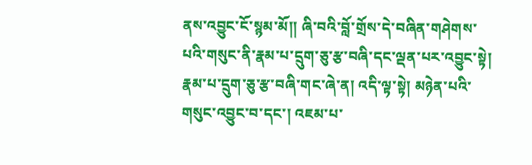ནས་འབྱུང་ངོ་སྙམ་མོ།། ཞི་བའི་བློ་གྲོས་དེ་བཞིན་གཤེགས་པའི་གསུང་ནི་རྣམ་པ་དྲུག་ཅུ་རྩ་བཞི་དང་ལྡན་པར་འབྱུང་སྟེ། རྣམ་པ་དྲུག་ཅུ་རྩ་བཞི་གང་ཞེ་ན། འདི་ལྟ་སྟེ། མཉེན་པའི་གསུང་འབྱུང་བ་དང་། འཇམ་པ་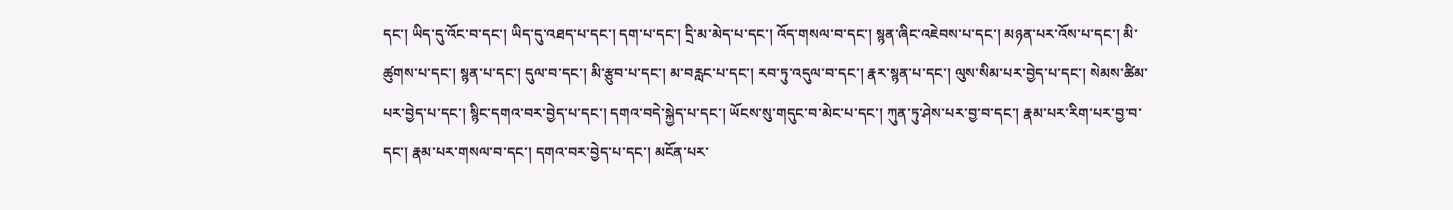དང་། ཡིད་དུ་འོང་བ་དང་། ཡིད་དུ་འཐད་པ་དང་། དག་པ་དང་། དྲི་མ་མེད་པ་དང་། འོད་གསལ་བ་དང་། སྙན་ཞིང་འཇེབས་པ་དང་། མཉན་པར་འོས་པ་དང་། མི་ཚུགས་པ་དང་། སྙན་པ་དང་། དུལ་བ་དང་། མི་རྩུབ་པ་དང་། མ་བརླང་པ་དང་། རབ་ཏུ་འདུལ་བ་དང་། རྣར་སྙན་པ་དང་། ལུས་སིམ་པར་བྱེད་པ་དང་། སེམས་ཚིམ་པར་བྱེད་པ་དང་། སྙིང་དགའ་བར་བྱེད་པ་དང་། དགའ་བདེ་སྐྱེད་པ་དང་། ཡོངས་སུ་གདུང་བ་མེང་པ་དང་། ཀུན་ཏུ་ཤེས་པར་བྱ་བ་དང་། རྣམ་པར་རིག་པར་བྱ་བ་དང་། རྣམ་པར་གསལ་བ་དང་། དགའ་བར་བྱེད་པ་དང་། མངོན་པར་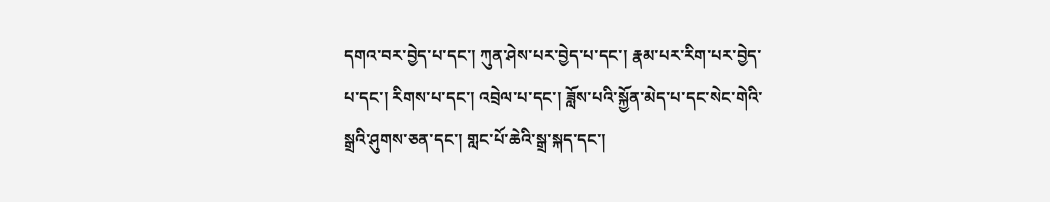དགའ་བར་བྱེད་པ་དང་། ཀུན་ཤེས་པར་བྱེད་པ་དང་། རྣམ་པར་རིག་པར་བྱེད་པ་དང་། རིགས་པ་དང་། འབྲེལ་པ་དང་། ཟློས་པའི་སྐྱོན་མེད་པ་དང་སེང་གེའི་སྒྲའི་ཤུགས་ཅན་དང་། གླང་པོ་ཆེའི་སྒྲ་སྐད་དང་།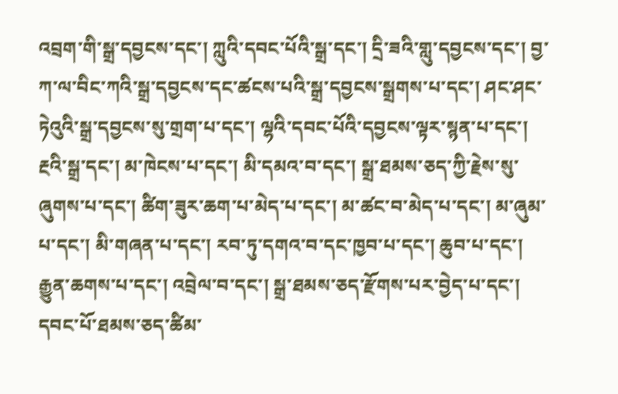འབྲག་གི་སྒྲ་དབྱངས་དང་། ཀླུའི་དབང་པོའི་སྒྲ་དང་། དྲི་ཟའི་གླུ་དབྱངས་དང་། བྱ་ཀ་ལ་བིང་ཀའི་སྒྲ་དབྱངས་དང་ཚངས་པའི་སྒྲ་དབྱངས་སྒྲགས་པ་དང་། ཤང་ཤང་ཏེའུའི་སྒྲ་དབྱངས་སུ་གྲག་པ་དང་། ལྷའི་དབང་པོའི་དབྱངས་ལྟར་སྙན་པ་དང་། རྔའི་སྒྲ་དང་། མ་ཁེངས་པ་དང་། མི་དམའ་བ་དང་། སྒྲ་ཐམས་ཅད་ཀྱི་རྗེས་སུ་ཞུགས་པ་དང་། ཚིག་ཟུར་ཆག་པ་མེད་པ་དང་། མ་ཚང་བ་མེད་པ་དང་། མ་ཞུམ་པ་དང་། མི་གཞན་པ་དང་། རབ་ཏུ་དགའ་བ་དང་ཁྱབ་པ་དང་། ཆུབ་པ་དང་། རྒྱུན་ཆགས་པ་དང་། འབྲེལ་བ་དང་། སྒྲ་ཐམས་ཅད་རྫོགས་པར་བྱེད་པ་དང་། དབང་པོ་ཐམས་ཅད་ཚིམ་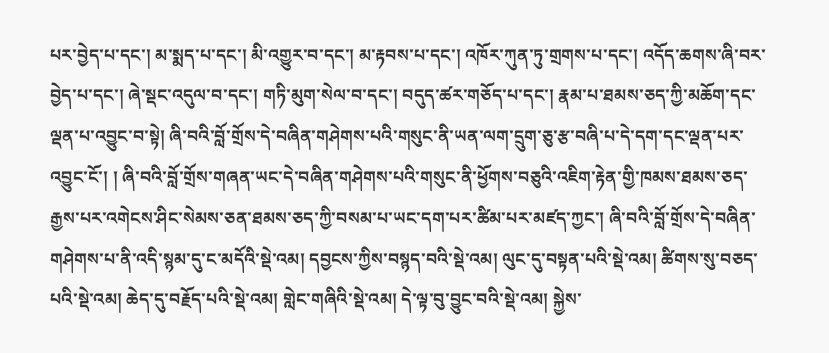པར་བྱེད་པ་དང་། མ་སྨད་པ་དང་། མི་འགྱུར་བ་དང་། མ་རྟབས་པ་དང་། འཁོར་ཀུན་ཏུ་གྲགས་པ་དང་། འདོད་ཆགས་ཞི་བར་བྱེད་པ་དང་། ཞེ་སྡང་འདུལ་བ་དང་། གཏི་མུག་སེལ་བ་དང་། བདུད་ཚར་གཅོད་པ་དང་། རྣམ་པ་ཐམས་ཅད་ཀྱི་མཆོག་དང་ལྡན་པ་འབྱུང་བ་སྟེ། ཞི་བའི་བློ་གྲོས་དེ་བཞིན་གཤེགས་པའི་གསུང་ནི་ཡན་ལག་དྲུག་ཅུ་རྩ་བཞི་པ་དེ་དག་དང་ལྡན་པར་འབྱུང་ངོ་། ། ཞི་བའི་བློ་གྲོས་གཞན་ཡང་དེ་བཞིན་གཤེགས་པའི་གསུང་ནི་ཕྱོགས་བཅུའི་འཇིག་རྟེན་གྱི་ཁམས་ཐམས་ཅད་རྒྱས་པར་འགེངས་ཤིང་སེམས་ཅན་ཐམས་ཅད་ཀྱི་བསམ་པ་ཡང་དག་པར་ཚིམ་པར་མཛད་ཀྱང་། ཞི་བའི་བློ་གྲོས་དེ་བཞིན་གཤེགས་པ་ནི་འདི་སྙམ་དུ་ང་མདོའི་སྡེ་འམ། དབྱངས་ཀྱིས་བསྙད་བའི་སྡེ་འམ། ལུང་དུ་བསྟན་པའི་སྡེ་འམ། ཚིགས་སུ་བཅད་པའི་སྡེ་འམ། ཆེད་དུ་བརྗོད་པའི་སྡེ་འམ། གླེང་གཞིའི་སྡེ་འམ། དེ་ལྟ་བུ་བྱུང་བའི་སྡེ་འམ། སྐྱེས་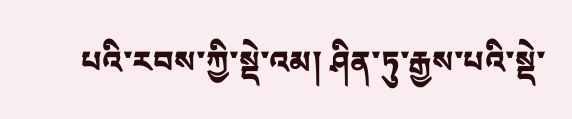པའི་རབས་ཀྱི་སྡེ་འམ། ཤིན་ཏུ་རྒྱས་པའི་སྡེ་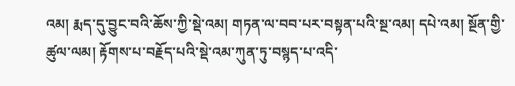འམ། རྨད་དུ་བྱུང་བའི་ཆོས་ཀྱི་སྡེ་འམ། གཏན་ལ་བབ་པར་བསྟན་པའི་སྔ་འམ། དཔེ་འམ། སྔོན་གྱི་ཚུལ་ལམ། རྟོགས་པ་བརྗོད་པའི་སྡེ་འམ་ཀུན་ཏུ་བསྙད་པ་འདི་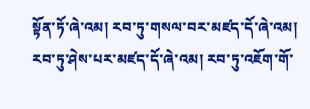སྟོན་ཏོ་ཞེ་འམ། རབ་ཏུ་གསལ་བར་མཛད་དོ་ཞེ་འམ། རབ་ཏུ་ཤེས་པར་མཛད་དོ་ཞེ་འམ། རབ་ཏུ་འཇོག་གོ་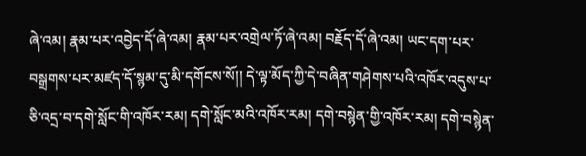ཞེ་འམ། རྣམ་པར་འབྱེད་དོ་ཞེ་འམ། རྣམ་པར་འགྲེལ་ཏོ་ཞེ་འམ། བརྗོད་དོ་ཞེ་འམ། ཡང་དག་པར་བསྒྲགས་པར་མཛད་དོ་སྙམ་དུ་མི་དགོངས་སོ།། དེ་ལྟ་མོད་ཀྱི་དེ་བཞིན་གཤེགས་པའི་འཁོར་འདུས་པ་ཅི་འདྲ་བ་དགེ་སློང་གི་འཁོར་རམ། དགེ་སློང་མའི་འཁོར་རམ། དགེ་བསྙེན་གྱི་འཁོར་རམ། དགེ་བསྙེན་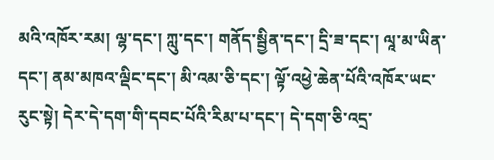མའི་འཁོར་རམ། ལྷ་དང་། ཀླུ་དང་། གནོད་སྦྱིན་དང་། དྲི་ཟ་དང་། ལཱ་མ་ཡིན་དང་། ནམ་མཁའ་ལྡིང་དང་། མི་འམ་ཅི་དང་། ལྟོ་འཕྱེ་ཆེན་པོའི་འཁོར་ཡང་རུང་སྟེ། དེར་དེ་དག་གི་དབང་པོའི་རིམ་པ་དང་། དེ་དག་ཅི་འདྲ་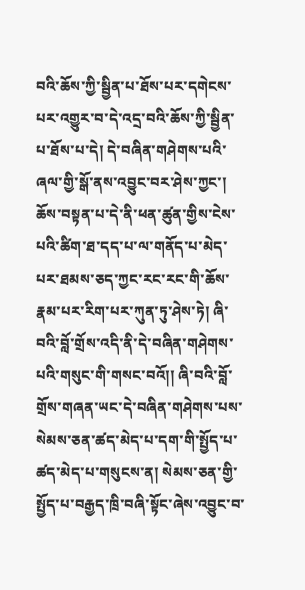བའི་ཆོས་ཀྱི་སྦྱིན་པ་ཐོས་པར་དགེངས་པར་འགྱུར་བ་དེ་འདྲ་བའི་ཆོས་ཀྱི་སྦྱིན་པ་ཐོས་པ་དེ། དེ་བཞིན་གཤེགས་པའི་ཞལ་གྱི་སྒོ་ནས་འབྱུང་བར་ཤེས་ཀྱང་། ཆོས་བསྟན་པ་དེ་ནི་ཕན་ཚུན་གྱིས་ངེས་པའི་ཚིག་ཐ་དད་པ་ལ་གནོད་པ་མེད་པར་ཐམས་ཅད་ཀྱང་རང་རང་གི་ཆོས་རྣམ་པར་རིག་པར་ཀུན་ཏུ་ཤེས་ཏེ། ཞི་བའི་བློ་གྲོས་འདི་ནི་དེ་བཞིན་གཤེགས་པའི་གསུང་གི་གསང་བའོ།། ཞི་བའི་བློ་གྲོས་གཞན་ཡང་དེ་བཞིན་གཤེགས་པས་སེམས་ཅན་ཚད་མེད་པ་དག་གི་སྤྱོད་པ་ཚད་མེད་པ་གསུངས་ན། སེམས་ཅན་གྱི་སྤྱོད་པ་བརྒྱད་ཁྲི་བཞི་སྟོང་ཞེས་འབྱུང་བ་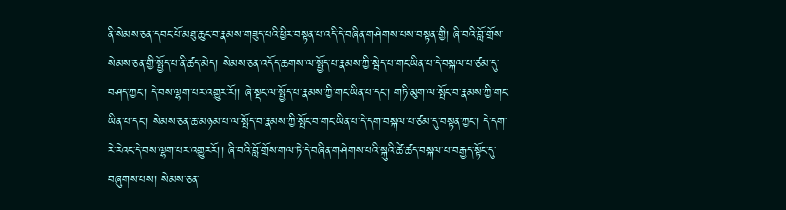ནི་སེམས་ཅན་དབང་པོ་མཐུ་ཆུང་བ་རྣམས་གཟུད་པའི་ཕྱིར་བསྟན་པ་འདི་དེ་བཞིན་གཤེགས་པས་བསྟན་གྱི། ཞི་བའི་བློ་གྲོས་སེམས་ཅན་གྱི་སྤྱོད་པ་ནི་ཚད་མེད། སེམས་ཅན་འདོད་ཆགས་ལ་སྤྱོད་པ་རྣམས་ཀྱི་སྦེད་པ་གང་ཡིན་པ་དེ་བསྐལ་པ་ཙམ་དུ་བཤད་ཀྱང་། དེ་བས་ལྷག་པར་འགྱུར་རོ།། ཞེ་སྡང་ལ་སྤྱོད་པ་རྣམས་ཀྱི་གང་ཡིན་པ་དང་། གཏི་མུག་ལ་སྤོང་བ་རྣམས་ཀྱི་གང་ཡིན་པ་དང་། སེམས་ཅན་ཆ་མཉམ་པ་ལ་སྤོད་བ་རྣམས་ཀྱི་སྤོང་བ་གང་ཡིན་པ་དེ་དག་བསྐལ་པ་ཙམ་དུ་བསྟན་ཀྱང་། དེ་དག་རེ་རེའང་དེ་བས་ལྷག་པར་འགྱུརརོ།། ཞི་བའི་བློ་གྲོས་གལ་ཏེ་དེ་བཞིན་གཤེགས་པའི་སྐུའི་ཚེ་ཚད་བསྐལ་པ་བརྒྱད་སྟོང་དུ་བཞུགས་པས། སེམས་ཅན་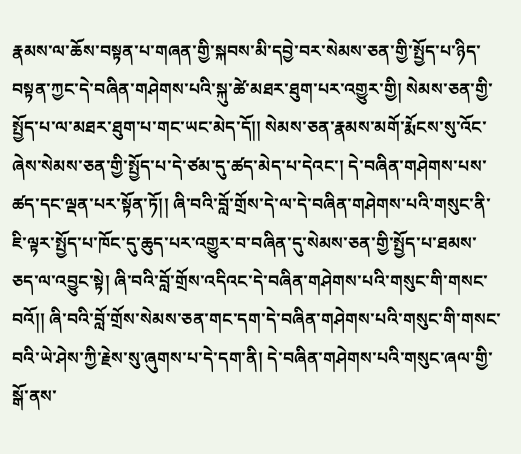རྣམས་ལ་ཆོས་བསྟན་པ་གཞན་གྱི་སྐབས་མི་དབྱེ་བར་སེམས་ཅན་གྱི་སྤྱོད་པ་ཉིད་བསྟན་ཀྱང་དེ་བཞིན་གཤེགས་པའི་སྐུ་ཚེ་མཐར་ཐུག་པར་འགྱུར་གྱི། སེམས་ཅན་གྱི་སྤྱོད་པ་ལ་མཐར་ཐུག་པ་གང་ཡང་མེད་དོ།། སེམས་ཅན་རྣམས་མགོ་རྨོངས་སུ་འོང་ཞེས་སེམས་ཅན་གྱི་སྤྱོད་པ་དེ་ཙམ་དུ་ཚད་མེད་པ་དེའང་། དེ་བཞིན་གཤེགས་པས་ཚད་དང་ལྡན་པར་སྟོན་ཏོ།། ཞི་བའི་བློ་གྲོས་དེ་ལ་དེ་བཞིན་གཤེགས་པའི་གསུང་ནི་ཇི་ལྟར་སྤྱོད་པ་ཁོང་དུ་ཆུད་པར་འགྱུར་བ་བཞིན་དུ་སེམས་ཅན་གྱི་སྤྱོད་པ་ཐམས་ཅད་ལ་འབྱུང་སྟེ། ཞི་བའི་བློ་གྲོས་འདིའང་དེ་བཞིན་གཤེགས་པའི་གསུང་གི་གསང་བའོ།། ཞི་བའི་བློ་གྲོས་སེམས་ཅན་གང་དག་དེ་བཞིན་གཤེགས་པའི་གསུང་གི་གསང་བའི་ཡེ་ཤེས་ཀྱི་རྗེས་སུ་ཞུགས་པ་དེ་དག་ནི། དེ་བཞིན་གཤེགས་པའི་གསུང་ཞལ་གྱི་སྒོ་ནས་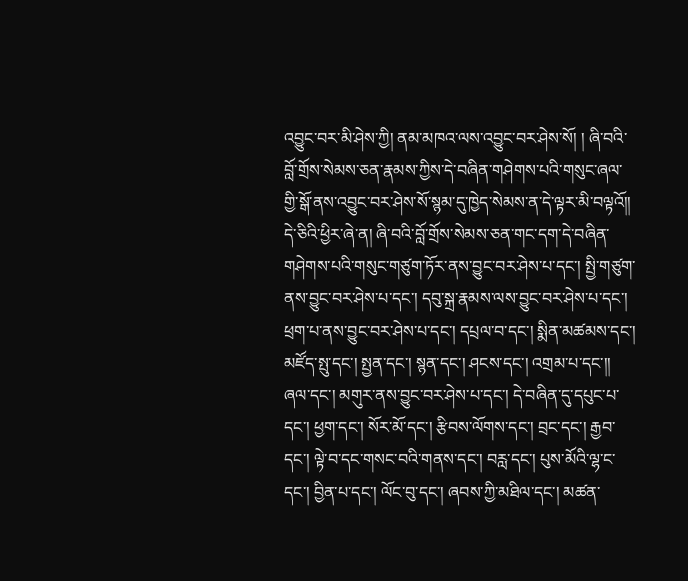འབྱུང་བར་མི་ཤེས་ཀྱི། ནམ་མཁའ་ལས་འབྱུང་བར་ཤེས་སོ། ། ཞི་བའི་བློ་གྲོས་སེམས་ཅན་རྣམས་ཀྱིས་དེ་བཞིན་གཤེགས་པའི་གསུང་ཞལ་གྱི་སྒོ་ནས་འབྱུང་བར་ཤེས་སོ་སྙམ་དུ་ཁྱེད་སེམས་ན་དེ་ལྟར་མི་བལྟའོ།། དེ་ཅིའི་ཕྱིར་ཞེ་ན། ཞི་བའི་བློ་གྲོས་སེམས་ཅན་གང་དག་དེ་བཞིན་གཤེགས་པའི་གསུང་གཙུག་ཏོར་ནས་བྱུང་བར་ཤེས་པ་དང་། སྤྱི་གཙུག་ནས་བྱུང་བར་ཤེས་པ་དང་། དབུ་སྐྲ་རྣམས་ལས་བྱུང་བར་ཤེས་པ་དང་། ཕྲག་པ་ནས་བྱུང་བར་ཤེས་པ་དང་། དཔྲལ་བ་དང་། སྨིན་མཚམས་དང་། མཛོད་སྤུ་དང་། སྤྱན་དང་། སྙན་དང་། ཤངས་དང་། འགྲམ་པ་དང་།། ཞལ་དང་། མགུར་ནས་བྱུང་བར་ཤེས་པ་དང་། དེ་བཞིན་དུ་དཔུང་པ་དང་། ཕྱག་དང་། སོར་མོ་དང་། རྩིབས་ལོགས་དང་། བྲང་དང་། རྒྱབ་དང་། ལྟེ་བ་དང་གསང་བའི་གནས་དང་། བརླ་དང་། པུས་མོའི་ལྷ་ང་དང་། བྱིན་པ་དང་། ལོང་བུ་དང་། ཞབས་ཀྱི་མཐིལ་དང་། མཚན་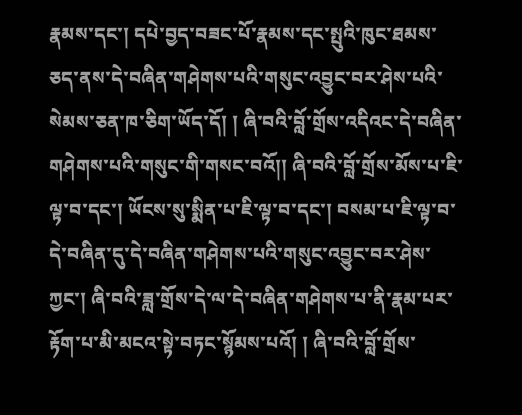རྣམས་དང་། དཔེ་བྱད་བཟང་པོ་རྣམས་དང་སྤུའི་ཁུང་ཐམས་ཅད་ནས་དེ་བཞིན་གཤེགས་པའི་གསུང་འབྱུང་བར་ཤེས་པའི་སེམས་ཅན་ཁ་ཅིག་ཡོད་དོ། ། ཞི་བའི་བློ་གྲོས་འདིའང་དེ་བཞིན་གཤེགས་པའི་གསུང་གི་གསང་བའོ།། ཞི་བའི་བློ་གྲོས་མོས་པ་ཇི་ལྟ་བ་དང་། ཡོངས་སུ་སྨིན་པ་ཇི་ལྟ་བ་དང་། བསམ་པ་ཇི་ལྟ་བ་དེ་བཞིན་དུ་དེ་བཞིན་གཤེགས་པའི་གསུང་འབྱུང་བར་ཤེས་ཀྱང་། ཞི་བའི་ཟླ་གྲོས་དེ་ལ་དེ་བཞིན་གཤེགས་པ་ནི་རྣམ་པར་རྟོག་པ་མི་མངའ་སྟེ་བཏང་སྙོམས་པའོ། ། ཞི་བའི་བློ་གྲོས་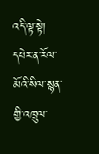འདི་ལྟ་སྟེ། དཔེར་ན་རོལ་མོའི་སིལ་སྙན་གྱི་འཁྲུལ་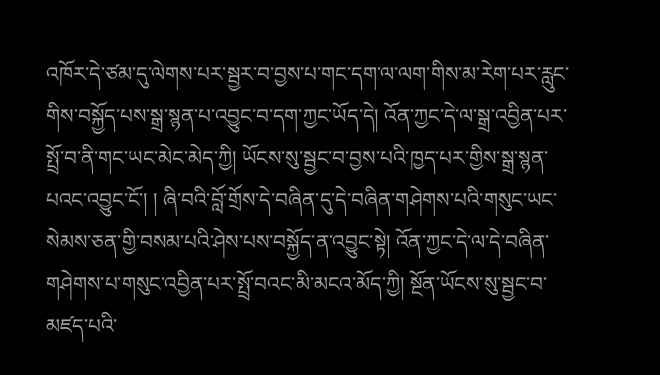འཁོར་དེ་ཙམ་དུ་ལེགས་པར་སྦྱར་བ་བྱས་པ་གང་དག་ལ་ལག་གིས་མ་རེག་པར་རླུང་གིས་བསྐྱོད་པས་སྒྲ་སྙན་པ་འབྱུང་བ་དག་ཀྱང་ཡོད་དེ། འོན་ཀྱང་དེ་ལ་སྒྲ་འབྱིན་པར་སྤྲོ་བ་ནི་གང་ཡང་མེང་མེད་ཀྱི། ཡོངས་སུ་སྦྱང་བ་བྱས་པའི་ཁྱད་པར་གྱིས་སྒྲ་སྙན་པའང་འབྱུང་ངོ་། ། ཞི་བའི་བློ་གྲོས་དེ་བཞིན་དུ་དེ་བཞིན་གཤེགས་པའི་གསུང་ཡང་སེམས་ཅན་གྱི་བསམ་པའི་ཤེས་པས་བསྐྱོད་ན་འབྱུང་སྟེ། འོན་ཀྱང་དེ་ལ་དེ་བཞིན་གཤེགས་པ་གསུང་འབྱིན་པར་སྤྲོ་བའང་མི་མངའ་མོད་ཀྱི། སྔོན་ཡོངས་སུ་སྦྱང་བ་མཛད་པའི་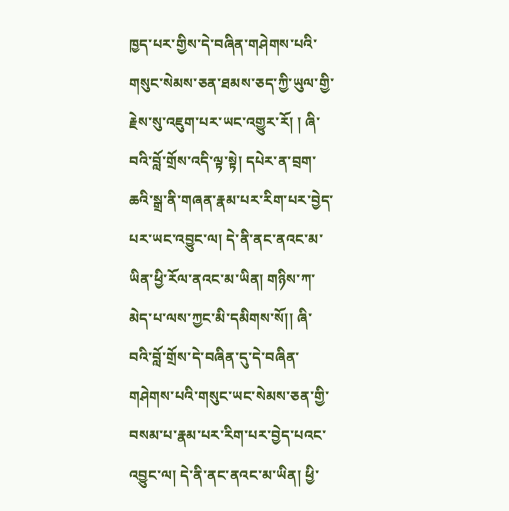ཁྱད་པར་གྱིས་དེ་བཞིན་གཤེགས་པའི་གསུང་སེམས་ཅན་ཐམས་ཅད་ཀྱི་ཡུལ་གྱི་རྗེས་སུ་འཇུག་པར་ཡང་འགྱུར་རོ། ། ཞི་བའི་བློ་གྲོས་འདི་ལྟ་སྟེ། དཔེར་ན་བྲག་ཆའི་སྒྲ་ནི་གཞན་རྣམ་པར་རིག་པར་བྱེད་པར་ཡང་འབྱུང་ལ། དེ་ནི་ནང་ནའང་མ་ཡིན་ཕྱི་རོལ་ནའང་མ་ཡིན། གཉིས་ཀ་མེད་པ་ལས་ཀྱང་མི་དམིགས་སོ།། ཞི་བའི་བློ་གྲོས་དེ་བཞིན་དུ་དེ་བཞིན་གཤེགས་པའི་གསུང་ཡང་སེམས་ཅན་གྱི་བསམ་པ་རྣམ་པར་རིག་པར་བྱེད་པའང་འབྱུང་ལ། དེ་ནི་ནང་ནའང་མ་ཡིན། ཕྱི་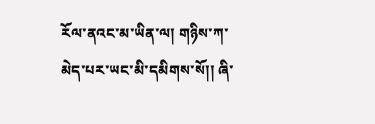རོལ་ནའང་མ་ཡིན་ལ། གཉིས་ཀ་མེད་པར་ཡང་མི་དམིགས་སོ།། ཞི་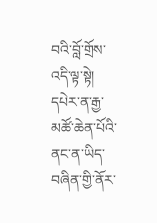བའི་བློ་གྲོས་འདི་ལྟ་སྟེ། དཔེར་ན་རྒྱ་མཚོ་ཆེན་པོའི་ནང་ན་ཡིད་བཞིན་གྱི་ནོར་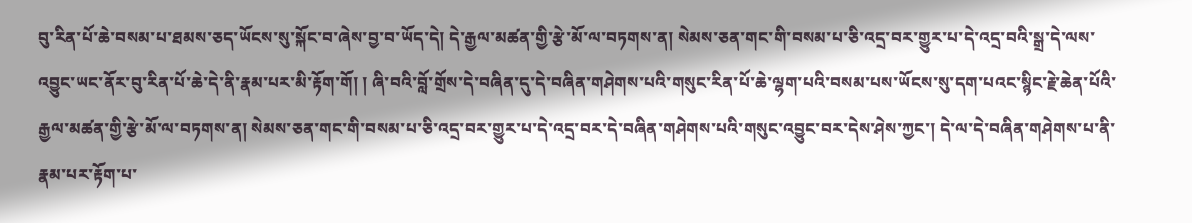བུ་རིན་པོ་ཆེ་བསམ་པ་ཐམས་ཅད་ཡོངས་སུ་སྐོང་བ་ཞེས་བྱ་བ་ཡོད་དེ། དེ་རྒྱལ་མཚན་གྱི་རྩེ་མོ་ལ་བཏགས་ན། སེམས་ཅན་གང་གི་བསམ་པ་ཅི་འདྲ་བར་གྱུར་པ་དེ་འདྲ་བའི་སྒྲ་དེ་ལས་འབྱུང་ཡང་ནོར་བུ་རིན་པོ་ཆེ་དེ་ནི་རྣམ་པར་མི་རྟོག་གོ། ། ཞི་བའི་བློ་གྲོས་དེ་བཞིན་དུ་དེ་བཞིན་གཤེགས་པའི་གསུང་རིན་པོ་ཆེ་ལྷག་པའི་བསམ་པས་ཡོངས་སུ་དག་པའང་སྙིང་རྗེ་ཆེན་པོའི་རྒྱལ་མཚན་གྱི་རྩེ་མོ་ལ་བཏགས་ན། སེམས་ཅན་གང་གི་བསམ་པ་ཅི་འདྲ་བར་གྱུར་པ་དེ་འདྲ་བར་དེ་བཞིན་གཤེགས་པའི་གསུང་འབྱུང་བར་དེས་ཤེས་ཀྱང་། དེ་ལ་དེ་བཞིན་གཤེགས་པ་ནི་རྣམ་པར་རྟོག་པ་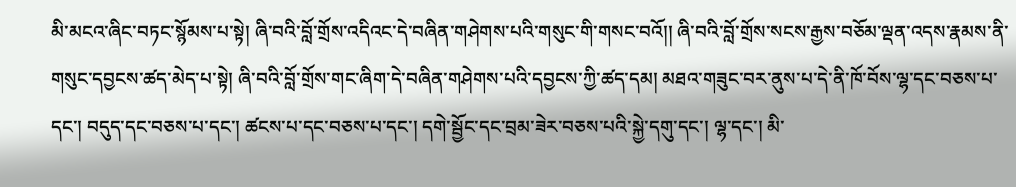མི་མངའ་ཞིང་བཏང་སྙོམས་པ་སྟེ། ཞི་བའི་བློ་གྲོས་འདིའང་དེ་བཞིན་གཤེགས་པའི་གསུང་གི་གསང་བའོ།། ཞི་བའི་བློ་གྲོས་སངས་རྒྱས་བཅོམ་ལྡན་འདས་རྣམས་ནི་གསུང་དབྱངས་ཚད་མེད་པ་སྟེ། ཞི་བའི་བློ་གྲོས་གང་ཞིག་དེ་བཞིན་གཤེགས་པའི་དབྱངས་ཀྱི་ཚད་དམ། མཐའ་གཟུང་བར་ནུས་པ་དེ་ནི་ཁོ་བོས་ལྷ་དང་བཅས་པ་དང་། བདུད་དང་བཅས་པ་དང་། ཚངས་པ་དང་བཅས་པ་དང་། དགེ་སྦྱོང་དང་བྲམ་ཟེར་བཅས་པའི་སྐྱེ་དགུ་དང་། ལྷ་དང་། མི་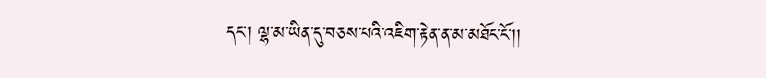དང་། ལྷ་མ་ཡིན་དུ་བཅས་པའི་འཇིག་རྟེན་ན་མ་མཐོང་ངོ་།།